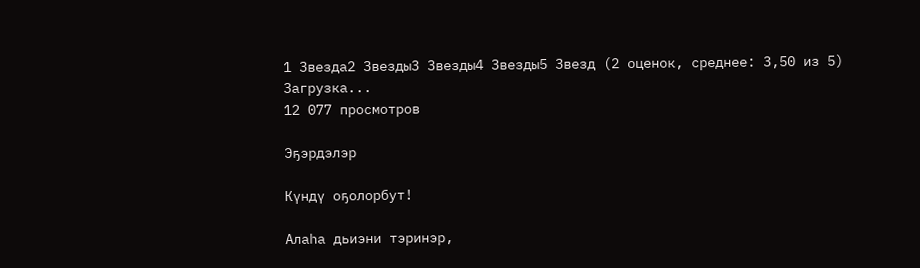1 Звезда2 Звезды3 Звезды4 Звезды5 Звезд (2 оценок, среднее: 3,50 из 5)
Загрузка...
12 077 просмотров

Эҕэрдэлэр

Күндү оҕолорбут!

Алаһа дьиэни тэринэр,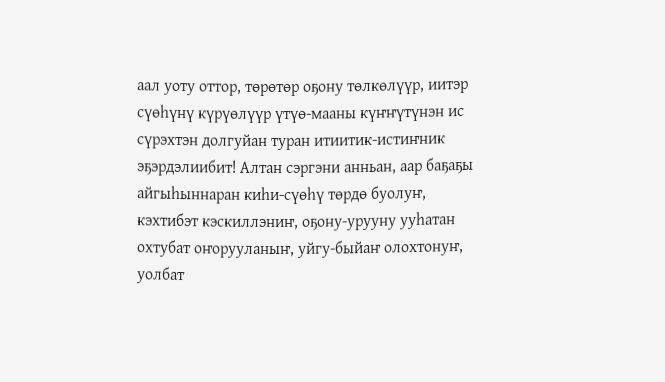аал уоту оттор, төрөтөр оҕону төлкөлүүр, иитэр сүөһүнү күрүөлүүр үтүө-мааны күҥҥүтүнэн ис сүрэхтэн долгуйан туран итиитик-истиҥник эҕэрдэлиибит! Алтан сэргэни анньан, аар баҕаҕы айгыһыннаран киһи-сүөһү төрдө буолуҥ, кэхтибэт кэскиллэниҥ, оҕону-урууну ууһатан охтубат оҥорууланыҥ, уйгу-быйаҥ олохтонуҥ, уолбат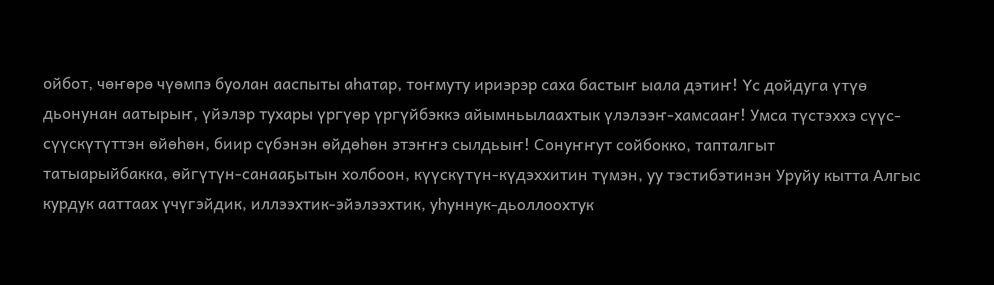ойбот, чөҥөрө чүөмпэ буолан ааспыты аһатар, тоҥмуту ириэрэр саха бастыҥ ыала дэтиҥ! Үс дойдуга үтүө дьонунан аатырыҥ, үйэлэр тухары үргүөр үргүйбэккэ айымньылаахтык үлэлээҥ-хамсааҥ! Умса түстэххэ сүүс-сүүскүтүттэн өйөһөн, биир сүбэнэн өйдөһөн этэҥҥэ сылдьыҥ! Сонуҥҥут сойбокко, тапталгыт
татыарыйбакка, өйгүтүн-санааҕытын холбоон, күүскүтүн-күдэххитин түмэн, уу тэстибэтинэн Уруйу кытта Алгыс курдук ааттаах үчүгэйдик, иллээхтик-эйэлээхтик, уһуннук-дьоллоохтук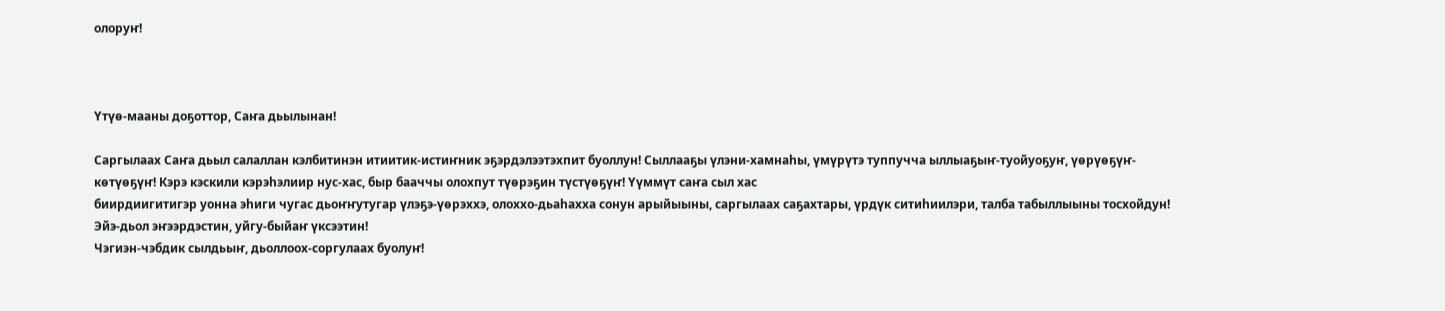олоруҥ!



Үтүө-мааны доҕоттор, Саҥа дьылынан!

Саргылаах Саҥа дьыл салаллан кэлбитинэн итиитик-истиҥник эҕэрдэлээтэхпит буоллун! Сыллааҕы үлэни-хамнаһы, үмүрүтэ туппучча ыллыаҕыҥ-туойуоҕуҥ, үөрүөҕүҥ-көтүөҕүҥ! Кэрэ кэскили кэрэһэлиир нус-хас, быр бааччы олохпут түөрэҕин түстүөҕүҥ! Үүммүт саҥа сыл хас
биирдиигитигэр уонна эһиги чугас дьоҥҥутугар үлэҕэ-үөрэххэ, олоххо-дьаһахха сонун арыйыыны, саргылаах саҕахтары, үрдүк ситиһиилэри, талба табыллыыны тосхойдун! Эйэ-дьол эҥээрдэстин, уйгу-быйаҥ үксээтин!
Чэгиэн-чэбдик сылдьыҥ, дьоллоох-соргулаах буолуҥ!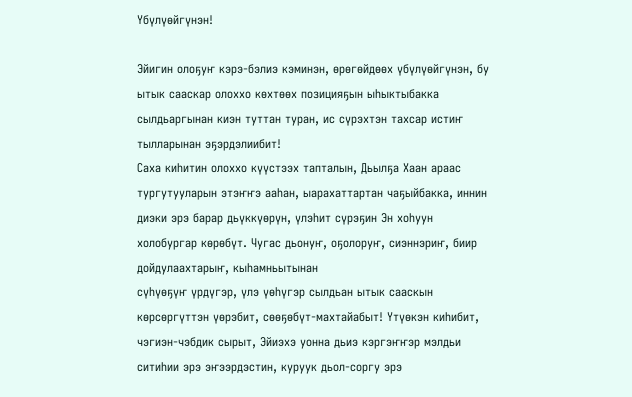Үбүлүөйгүнэн!

Эйигин олоҕуҥ кэрэ-бэлиэ кэминэн, өрөгөйдөөх үбүлүөйгүнэн, бу ытык сааскар олоххо көхтөөх позицияҕын ыһыктыбакка сылдьаргынан киэн туттан туран, ис сүрэхтэн тахсар истиҥ тылларынан эҕэрдэлиибит!
Саха киһитин олоххо күүстээх тапталын, Дьылҕа Хаан араас тургутууларын этэҥҥэ ааһан, ыарахаттартан чаҕыйбакка, иннин диэки эрэ барар дьүккүөрүн, үлэһит сүрэҕин Эн хоһуун холобургар көрөбүт. Чугас дьонуҥ, оҕолоруҥ, сиэннэриҥ, биир дойдулаахтарыҥ, кыһамньытынан
сүһүөҕүҥ үрдүгэр, үлэ үөһүгэр сылдьан ытык сааскын көрсөргүттэн үөрэбит, сөөҕөбүт-махтайабыт! Үтүөкэн киһибит, чэгиэн-чэбдик сырыт, Эйиэхэ уонна дьиэ кэргэҥҥэр мэлдьи ситиһии эрэ эҥээрдэстин, куруук дьол-соргу эрэ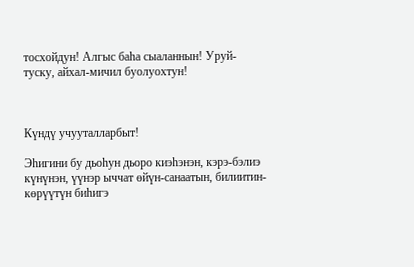тосхойдун! Алгыс баһа сыаланнын! Уруй-туску, айхал-мичил буолуохтун!



Күндү учууталларбыт!

Эһигини бу дьоһун дьоро киэһэнэн, кэрэ-бэлиэ күнүнэн, үүнэр ыччат өйүн-санаатын, билиитин-көрүүтүн биһигэ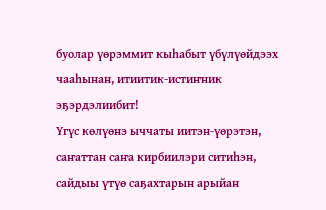буолар үөрэммит кыһабыт үбүлүөйдээх чааһынан, итиитик-истиҥник эҕэрдэлиибит!
Үгүс көлүөнэ ыччаты иитэн-үөрэтэн, саҥаттан саҥа кирбиилэри ситиһэн, сайдыы үтүө саҕахтарын арыйан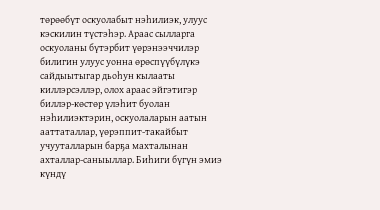төрөөбүт оскуолабыт нэһилиэк, улуус кэскилин түстэһэр. Араас сылларга оскуоланы бүтэрбит үөрэнээччилэр билигин улуус уонна өрөспүүбүлүкэ сайдыытыгар дьоһун кылааты
киллэрсэллэр, олох араас эйгэтигэр биллэр-көстөр үлэһит буолан нэһилиэктэрин, оскуолаларын аатын ааттаталлар, үөрэппит-такайбыт учууталларын барҕа махталынан ахталлар-саныыллар. Биһиги бүгүн эмиэ күндү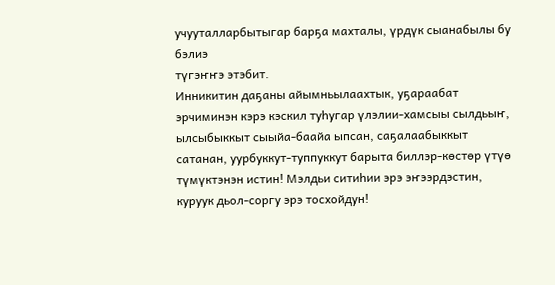учууталларбытыгар барҕа махталы, үрдүк сыанабылы бу бэлиэ
түгэҥҥэ этэбит.
Инникитин даҕаны айымньылаахтык, уҕараабат эрчиминэн кэрэ кэскил туһугар үлэлии-хамсыы сылдьыҥ, ылсыбыккыт сыыйа-баайа ыпсан, саҕалаабыккыт сатанан, уурбуккут-туппуккут барыта биллэр-көстөр үтүө түмүктэнэн истин! Мэлдьи ситиһии эрэ эҥээрдэстин, куруук дьол-соргу эрэ тосхойдун!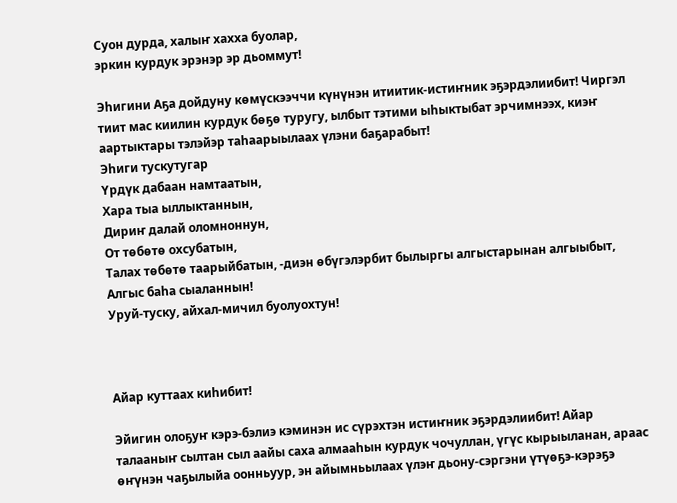Суон дурда, халыҥ хахха буолар,
эркин курдук эрэнэр эр дьоммут!

Эһигини Аҕа дойдуну көмүскээччи күнүнэн итиитик-истиҥник эҕэрдэлиибит! Чиргэл тиит мас киилин курдук бөҕө туругу, ылбыт тэтими ыһыктыбат эрчимнээх, киэҥ аартыктары тэлэйэр таһаарыылаах үлэни баҕарабыт!
Эһиги тускутугар
Үрдүк дабаан намтаатын,
Хара тыа ыллыктаннын,
Дириҥ далай оломноннун,
От төбөтө охсубатын,
Талах төбөтө таарыйбатын, -диэн өбүгэлэрбит былыргы алгыстарынан алгыыбыт, Алгыс баһа сыаланнын!
Уруй-туску, айхал-мичил буолуохтун!



Айар куттаах киһибит!

Эйигин олоҕуҥ кэрэ-бэлиэ кэминэн ис сүрэхтэн истиҥник эҕэрдэлиибит! Айар талааныҥ сылтан сыл аайы саха алмааһын курдук чочуллан, үгүс кырыыланан, араас өҥүнэн чаҕылыйа оонньуур, эн айымньылаах үлэҥ дьону-сэргэни үтүөҕэ-кэрэҕэ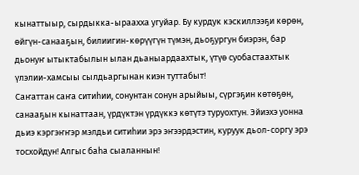кынаттыыр, сырдыкка-ыраахха угуйар. Бу курдук кэскиллээҕи көрөн, өйгүн-санааҕын, билиигин-көрүүгүн түмэн, дьоҕургун биэрэн, бар дьонуҥ ытыктабылын ылан дьаныардаахтык, үтүө суобастаахтык үлэлии-хамсыы сылдьаргынан киэн туттабыт!
Саҥаттан саҥа ситиһии, сонунтан сонун арыйыы, сүргэҕин көтөҕөн, санааҕын кынаттаан, үрдүктэн үрдүккэ көтүтэ туруохтун. Эйиэхэ уонна дьиэ кэргэҥҥэр мэлдьи ситиһии эрэ эҥээрдэстин, куруук дьол-соргу эрэ тосхойдун! Алгыс баһа сыаланнын!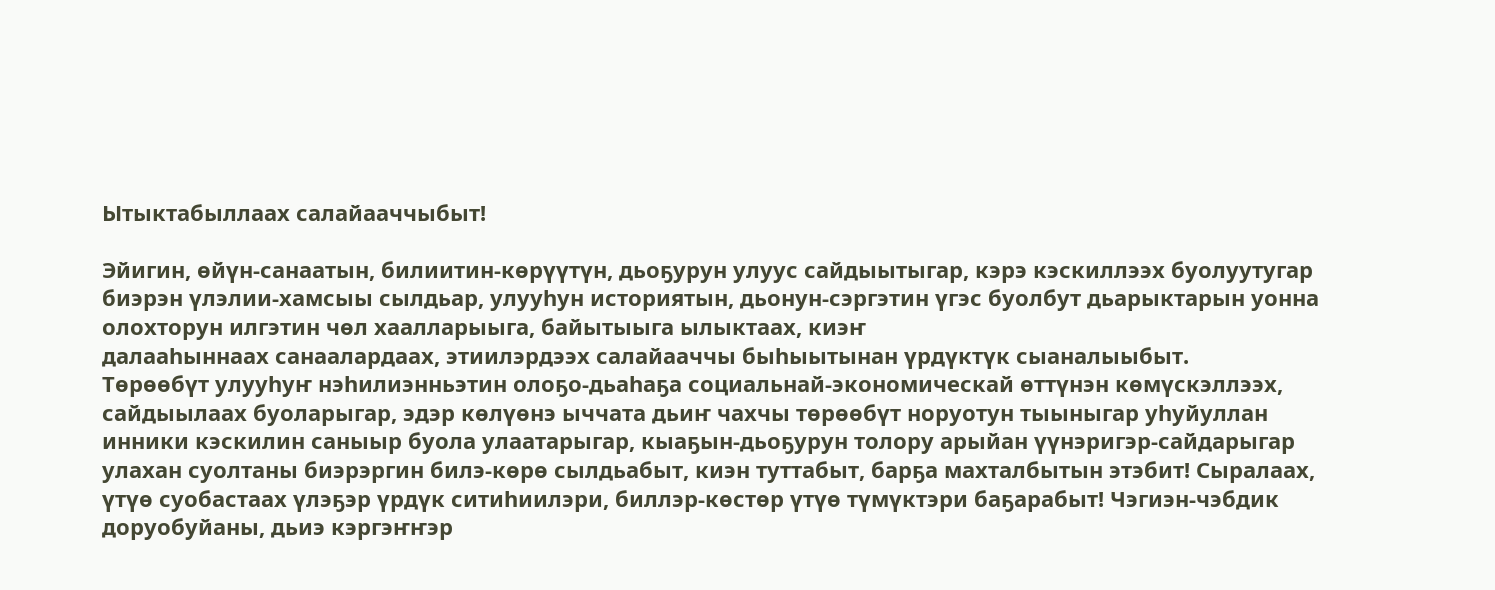Ытыктабыллаах салайааччыбыт!

Эйигин, өйүн-санаатын, билиитин-көрүүтүн, дьоҕурун улуус сайдыытыгар, кэрэ кэскиллээх буолуутугар биэрэн үлэлии-хамсыы сылдьар, улууһун историятын, дьонун-сэргэтин үгэс буолбут дьарыктарын уонна олохторун илгэтин чөл хаалларыыга, байытыыга ылыктаах, киэҥ
далааһыннаах санаалардаах, этиилэрдээх салайааччы быһыытынан үрдүктүк сыаналыыбыт.
Төрөөбүт улууһуҥ нэһилиэнньэтин олоҕо-дьаһаҕа социальнай-экономическай өттүнэн көмүскэллээх, сайдыылаах буоларыгар, эдэр көлүөнэ ыччата дьиҥ чахчы төрөөбүт норуотун тыыныгар уһуйуллан инники кэскилин саныыр буола улаатарыгар, кыаҕын-дьоҕурун толору арыйан үүнэригэр-сайдарыгар улахан суолтаны биэрэргин билэ-көрө сылдьабыт, киэн туттабыт, барҕа махталбытын этэбит! Сыралаах, үтүө суобастаах үлэҕэр үрдүк ситиһиилэри, биллэр-көстөр үтүө түмүктэри баҕарабыт! Чэгиэн-чэбдик доруобуйаны, дьиэ кэргэҥҥэр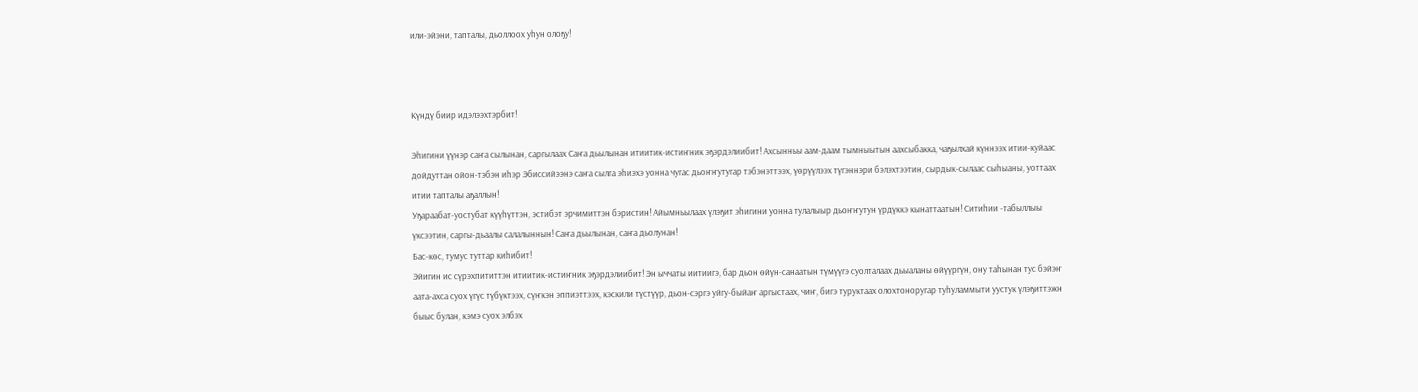или-эйэни, тапталы, дьоллоох уһун олоҕу!



Күндү биир идэлээхтэрбит!

Эһигини үүнэр саҥа сылынан, саргылаах Саҥа дьылынан итиитик-истиҥник эҕэрдэлиибит! Ахсынньы аам-даам тымныытын аахсыбакка, чаҕылхай күннээх итии-куйаас дойдуттан ойон-тэбэн иһэр Эбиссийээнэ саҥа сылга эһиэхэ уонна чугас дьоҥҥутугар тэбэнэттээх, үөрүүлээх түгэннэри бэлэхтээтин, сырдык-сылаас сыһыаны, уоттаах итии тапталы аҕаллын!
Уҕараабат-уостубат күүһүттэн, эстибэт эрчимиттэн бэристин! Айымньылаах үлэҕит эһигини уонна тулалыыр дьоҥҥутун үрдүккэ кынаттаатын! Ситиһии -табыллыы үксээтин, саргы-дьаалы салалыннын! Саҥа дьылынан, саҥа дьолунан!
Бас-көс, тумус туттар киһибит!
Эйигин ис сүрэхпититтэн итиитик-истиҥник эҕэрдэлиибит! Эн ыччаты иитиигэ, бар дьон өйүн-санаатын түмүүгэ суолталаах дьыаланы өйүүргүн, ону таһынан тус бэйэҥ аата-ахса суох үгүс түбүктээх, сүҥкэн эппиэттээх, кэскили түстүүр, дьон-сэргэ уйгу-быйаҥ аргыстаах, чиҥ, бигэ туруктаах олохтоноругар туһуламмыти уустук үлэҕиттэжн быыс булан, кэмэ суох элбэх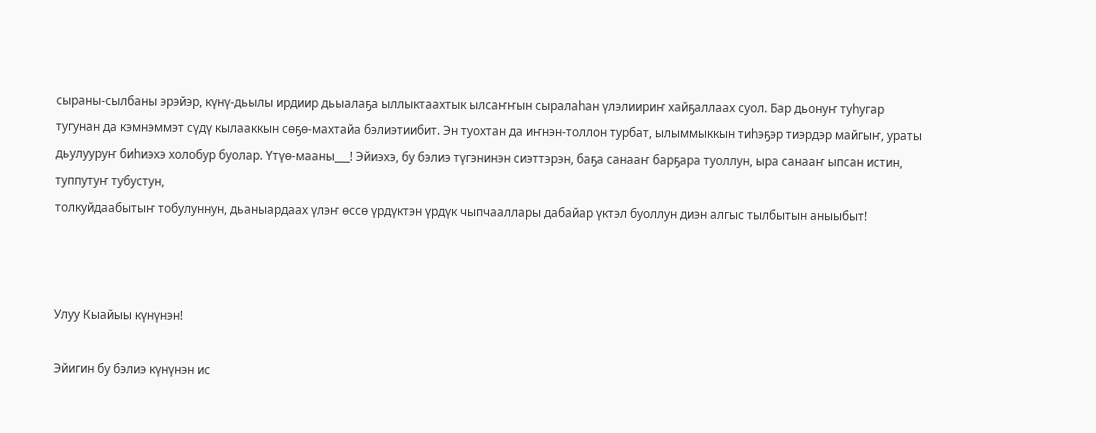сыраны-сылбаны эрэйэр, күнү-дьылы ирдиир дьыалаҕа ыллыктаахтык ылсаҥҥын сыралаһан үлэлиириҥ хайҕаллаах суол. Бар дьонуҥ туһугар тугунан да кэмнэммэт сүдү кылааккын сөҕө-махтайа бэлиэтиибит. Эн туохтан да иҥнэн-толлон турбат, ылыммыккын тиһэҕэр тиэрдэр майгыҥ, ураты дьулууруҥ биһиэхэ холобур буолар. Үтүө-мааны___! Эйиэхэ, бу бэлиэ түгэнинэн сиэттэрэн, баҕа санааҥ барҕара туоллун, ыра санааҥ ыпсан истин, туппутуҥ тубустун,
толкуйдаабытыҥ тобулуннун, дьаныардаах үлэҥ өссө үрдүктэн үрдүк чыпчааллары дабайар үктэл буоллун диэн алгыс тылбытын аныыбыт!



Улуу Кыайыы күнүнэн!

Эйигин бу бэлиэ күнүнэн ис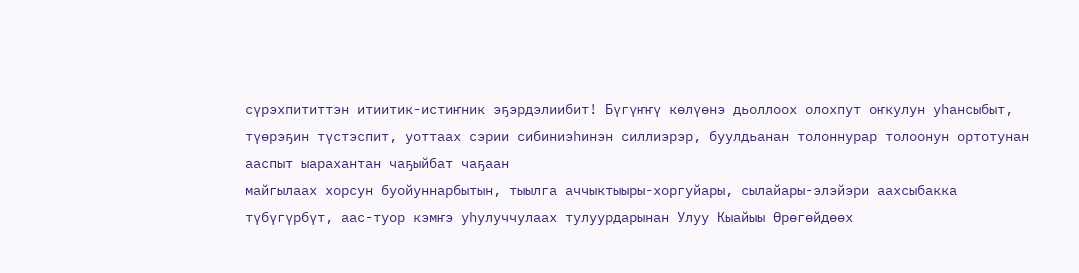сүрэхпититтэн итиитик-истиҥник эҕэрдэлиибит! Бүгүҥҥү көлүөнэ дьоллоох олохпут оҥкулун уһансыбыт, түөрэҕин түстэспит, уоттаах сэрии сибиниэһинэн силлиэрэр, буулдьанан толоннурар толоонун ортотунан ааспыт ыарахантан чаҕыйбат чаҕаан
майгылаах хорсун буойуннарбытын, тыылга аччыктыыры-хоргуйары, сылайары-элэйэри аахсыбакка түбүгүрбүт, аас-туор кэмҥэ уһулуччулаах тулуурдарынан Улуу Кыайыы Өрөгөйдөөх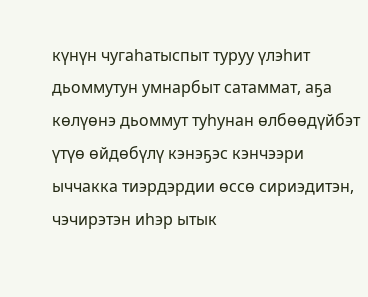күнүн чугаһатыспыт туруу үлэһит дьоммутун умнарбыт сатаммат, аҕа көлүөнэ дьоммут туһунан өлбөөдүйбэт үтүө өйдөбүлү кэнэҕэс кэнчээри ыччакка тиэрдэрдии өссө сириэдитэн, чэчирэтэн иһэр ытык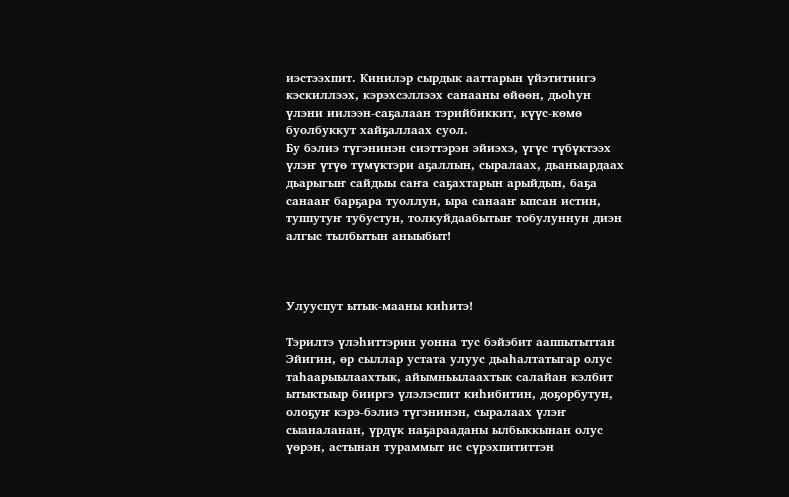иэстээхпит. Кинилэр сырдык ааттарын үйэтитиигэ кэскиллээх, кэрэхсэллээх санааны өйөөн, дьоһун үлэни иилээн-саҕалаан тэрийбиккит, күүс-көмө буолбуккут хайҕаллаах суол.
Бу бэлиэ түгэнинэн сиэттэрэн эйиэхэ, үгүс түбүктээх үлэҥ үтүө түмүктэри аҕаллын, сыралаах, дьаныардаах дьарыгыҥ сайдыы саҥа саҕахтарын арыйдын, баҕа санааҥ барҕара туоллун, ыра санааҥ ыпсан истин, туппутуҥ тубустун, толкуйдаабытыҥ тобулуннун диэн алгыс тылбытын аныыбыт!



Улууспут ытык-мааны киһитэ!

Тэрилтэ үлэһиттэрин уонна тус бэйэбит ааппытыттан Эйигин, өр сыллар устата улуус дьаһалтатыгар олус таһаарыылаахтык, айымньылаахтык салайан кэлбит ытыктыыр бииргэ үлэлэспит киһибитин, доҕорбутун, олоҕуҥ кэрэ-бэлиэ түгэнинэн, сыралаах үлэҥ сыаналанан, үрдүк наҕарааданы ылбыккынан олус үөрэн, астынан тураммыт ис сүрэхпититтэн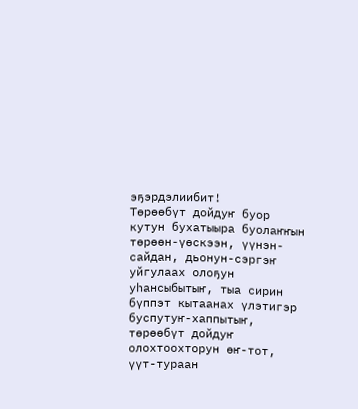эҕэрдэлиибит!
Төрөөбүт дойдуҥ буор кутун бухатыыра буолаҥҥын төрөөн-үөскээн, үүнэн-сайдан, дьонун-сэргэҥ уйгулаах олоҕун уһансыбытыҥ, тыа сирин бүппэт кытаанах үлэтигэр буспутуҥ-хаппытыҥ, төрөөбүт дойдуҥ олохтоохторун өҥ-тот, үүт-тураан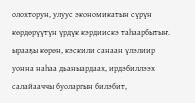олохторун, улуус экономикатын сүрүн
көрдөрүүтүн үрдүк кэрдиискэ таһаарбытыҥ. ырааҕы көрөн, кэскили санаан үлэлиир уонна наһаа дьаныардаах, ирдэбиллээх салайааччы буоларгын билэбит,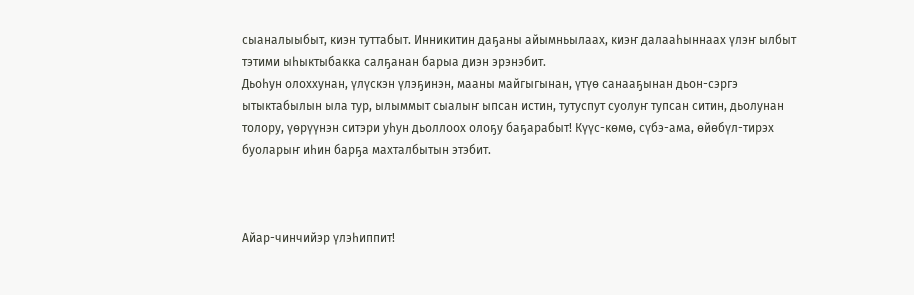сыаналыыбыт, киэн туттабыт. Инникитин даҕаны айымньылаах, киэҥ далааһыннаах үлэҥ ылбыт тэтими ыһыктыбакка салҕанан барыа диэн эрэнэбит.
Дьоһун олоххунан, үлүскэн үлэҕинэн, мааны майгыгынан, үтүө санааҕынан дьон-сэргэ ытыктабылын ыла тур, ылыммыт сыалыҥ ыпсан истин, тутуспут суолуҥ тупсан ситин, дьолунан толору, үөрүүнэн ситэри уһун дьоллоох олоҕу баҕарабыт! Күүс-көмө, сүбэ-ама, өйөбүл-тирэх
буоларыҥ иһин барҕа махталбытын этэбит.



Айар-чинчийэр үлэһиппит!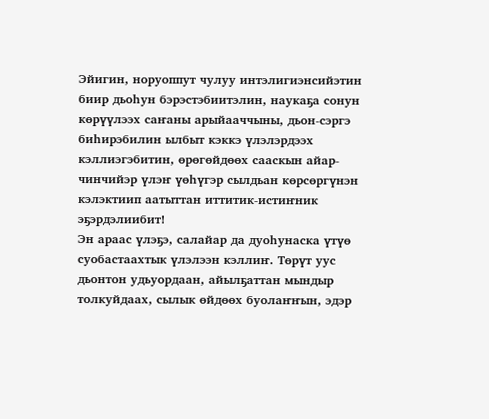Эйигин, норуоппут чулуу интэлигиэнсийэтин биир дьоһун бэрэстэбиитэлин, наукаҕа сонун көрүүлээх саҥаны арыйааччыны, дьон-сэргэ биһирэбилин ылбыт кэккэ үлэлэрдээх кэллиэгэбитин, өрөгөйдөөх сааскын айар-чинчийэр үлэҥ үөһүгэр сылдьан көрсөргүнэн кэлэктиип аатыттан иттитик-истиҥник эҕэрдэлиибит!
Эн араас үлэҕэ, салайар да дуоһунаска үтүө суобастаахтык үлэлээн кэллиҥ. Төрүт уус дьонтон удьуордаан, айылҕаттан мындыр толкуйдаах, сылык өйдөөх буолаҥҥын, эдэр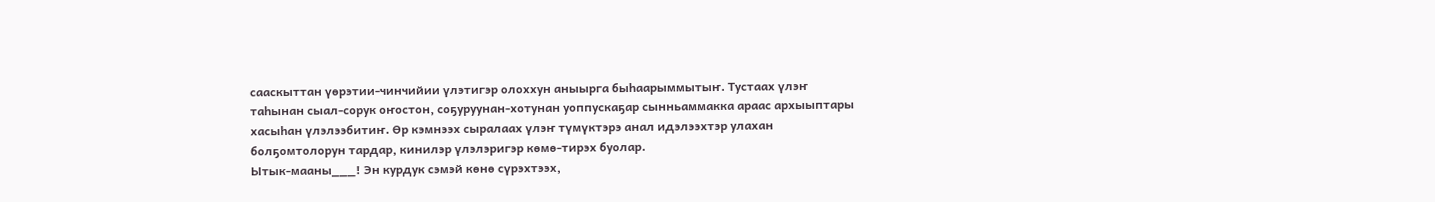сааскыттан үөрэтии-чинчийии үлэтигэр олоххун аныырга быһаарыммытыҥ. Тустаах үлэҥ таһынан сыал-сорук оҥостон, соҕуруунан-хотунан уоппускаҕар сынньаммакка араас архыыптары хасыһан үлэлээбитиҥ. Өр кэмнээх сыралаах үлэҥ түмүктэрэ анал идэлээхтэр улахан болҕомтолорун тардар, кинилэр үлэлэригэр көмө-тирэх буолар.
Ытык-мааны___! Эн курдук сэмэй көнө сүрэхтээх,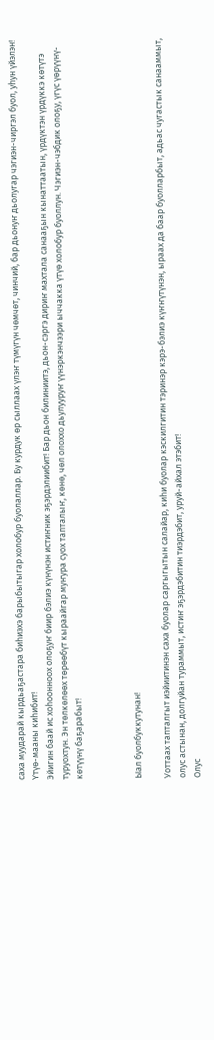саха муударай кырдьаҕастара биһиэхэ барыбытыгар холобур буолаллар. Бу курдук өр сыллаах үлэҥ түмүгүн чөмчөт, чинчий, бар дьонуҥ дьолугар чэгиэн-чиргэл буол, уһун үйэлэн!
Үтүө-мааны киһибит!
Эйигин баай ис хоһоонноох олоҕуҥ биир бэлиэ күнүнэн истиҥник эҕэрдэлиибит! Бар дьон билиниитэ, дьон-сэргэ дириҥ махтала санааҕын кынаттаатын, үрдүктэн үрдүккэ көтүтэ туруохтун. Эн төлкөлөөх төрөөбүт кыраайгар муҥура суох тапталыҥ, көнө, чөл олоххо дьулууруҥ үүнэркэнчээри ыччакка үтүө холобур буоллун. Чэгиэн-чэбдик олоҕу, үгүс үөрүүнү-көтүүнү баҕарабыт!



Ыал буолбуккутунан!

Уоттаах тапталгыт иэйиитинэн саха буолар саргыгытын салайар, киһи буолар кэскилгитин тэринэр кэрэ-бэлиэ күҥҥүтүнэн, ыраах да баар буолларбыт, адьас чугастык санааммыт, олус астынан, долгуйан тураммыт, истиҥ эҕэрдэбитин тиэрдэбит, уруй-айхал этэбит!
Олус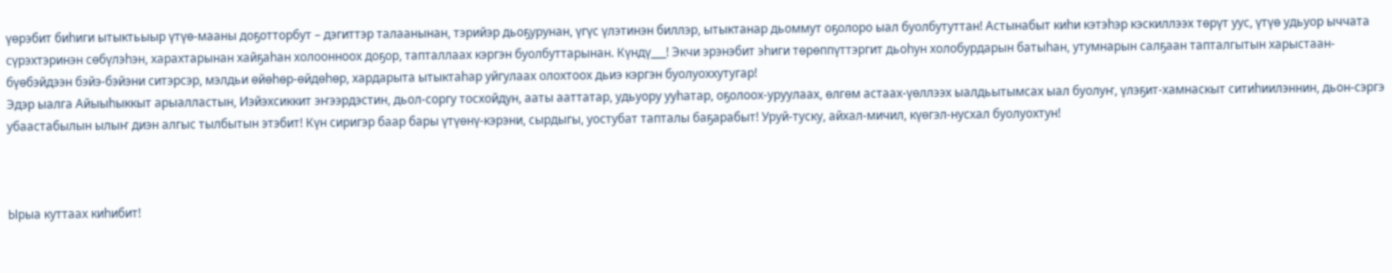үөрэбит биһиги ытыктьыыр үтүө-мааны доҕотторбут – дэгиттэр талаанынан, тэрийэр дьоҕурунан, үгүс үлэтинэн биллэр, ытыктанар дьоммут оҕолоро ыал буолбутуттан! Астынабыт киһи кэтэһэр кэскиллээх төрүт уус, үтүө удьуор ыччата сүрэхтэринэн сөбүлэһэн, харахтарынан хайҕаһан холоонноох доҕор, тапталлаах кэргэн буолбуттарынан. Күндү___! Экчи эрэнэбит эһиги төрөппүттэргит дьоһун холобурдарын батыһан, утумнарын салҕаан тапталгытын харыстаан-бүөбэйдээн бэйэ-бэйэни ситэрсэр, мэлдьи өйөһөр-өйдөһөр, хардарыта ытыктаһар уйгулаах олохтоох дьиэ кэргэн буолуоххутугар!
Эдэр ыалга Айыыһыккыт арыалластын, Иэйэхсиккит эҥээрдэстин, дьол-соргу тосхойдун, ааты ааттатар, удьуору ууһатар, оҕолоох-уруулаах, өлгөм астаах-үөллээх ыалдьытымсах ыал буолуҥ, үлэҕит-хамнаскыт ситиһиилэннин, дьон-сэргэ убаастабылын ылыҥ диэн алгыс тылбытын этэбит! Күн сиригэр баар бары үтүөнү-кэрэни, сырдыгы, уостубат тапталы баҕарабыт! Уруй-туску, айхал-мичил, күөгэл-нусхал буолуохтун!



Ырыа куттаах киһибит!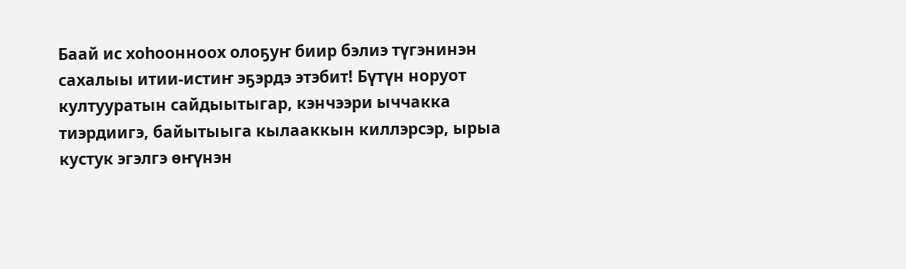Баай ис хоһоонноох олоҕуҥ биир бэлиэ түгэнинэн сахалыы итии-истиҥ эҕэрдэ этэбит! Бүтүн норуот култууратын сайдыытыгар, кэнчээри ыччакка тиэрдиигэ, байытыыга кылааккын киллэрсэр, ырыа кустук эгэлгэ өҥүнэн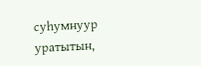суһумнуур уратытын,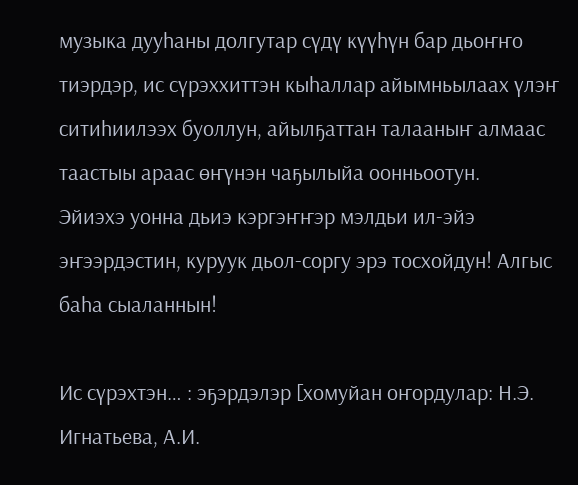музыка дууһаны долгутар сүдү күүһүн бар дьоҥҥо тиэрдэр, ис сүрэххиттэн кыһаллар айымньылаах үлэҥ ситиһиилээх буоллун, айылҕаттан талааныҥ алмаас таастыы араас өҥүнэн чаҕылыйа оонньоотун.
Эйиэхэ уонна дьиэ кэргэҥҥэр мэлдьи ил-эйэ эҥээрдэстин, куруук дьол-соргу эрэ тосхойдун! Алгыс баһа сыаланнын!

Ис сүрэхтэн… : эҕэрдэлэр [хомуйан оҥордулар: Н.Э. Игнатьева, А.И.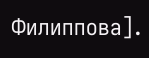Филиппова].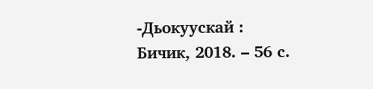-Дьокуускай : Бичик, 2018. – 56 с.